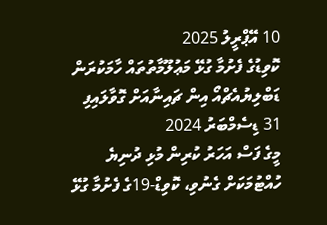10 އޭޕްރީލު 2025
ކޮވިޑުގެ ފެށުމާ ގުޅޭ މަޢުލޫމާތުތައް ހާމަކުރަން ޑަބްލިޔުއެޗްއޯ އިން ޗައިނާއަށް ގޮވާލައިފި
31 ޑިސެމްބަރު 2024
މީގެ ފަސް އަހަރު ކުރިން މުޅި ދުނިޔެ ހުއްޓުމަކަށް ގެނުވި، ކޮވިޑް-19ގެ ފެށުމާ ގުޅޭ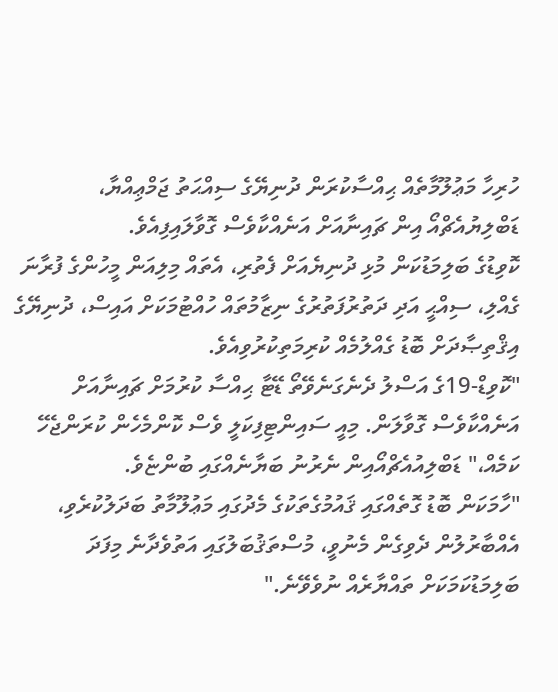ހުރިހާ މަޢުލޫމާތެއް ޙިއްސާކުރަން ދުނިޔޭގެ ސިއްޙަތު ޖަމްޢިއްޔާ، ޑަބްލިޔުއެޗްއޯ އިން ޗައިނާއަށް އަނެއްކާވެސް ގޮވާލައިފިއެވެ.
ކޮވިޑުގެ ބަލިމަޑުކަން މުޅި ދުނިޔެއަށް ފެތުރި، އެތައް މިލިއަން މީހުންގެ ފުރާނަ ގެއްލި، ސިއްޙީ އަދި ދަތުރުފަތުރުގެ ނިޒާމުތައް ހުއްޓުމަކަށް އައިސް، ދުނިޔޭގެ އިޤްތިޞާދަށް ބޮޑު ގެއްލުމެއް ކުރިމަތިކުރުވިއެވެ.
"ކޮވިޑް-19ގެ އަސްލު ދެނެގަނެވޭތޯ ޑޭޓާ ޙިއްސާ ކުރުމަށް ޗައިނާއަށް އަނެއްކާވެސް ގޮވާލަން. މިއީ ސައިންޓިފިކަލީ ވެސް ކޮންމެހެން ކުރަންޖެހޭ ކަމެއް،" ޑަބްލިއުއެޗްއޯއިން ނެރުނު ބަޔާނެއްގައި ބުންޏެވެ.
"ހާމަކަން ބޮޑު ގޮތެއްގައި ޤައުމުގެތަކުގެ މެދުގައި މަޢުލޫމާތު ބަދަލުކުރެވި، އެއްބާރުލުން ދެވިގެން މެނުވީ، މުސްތަޤުބަލުގައި އަތުވެދާނެ މިފަދަ ބަލިމަޑުކަމަކަށް ތައްޔާރެއް ނުވެވޭނެ."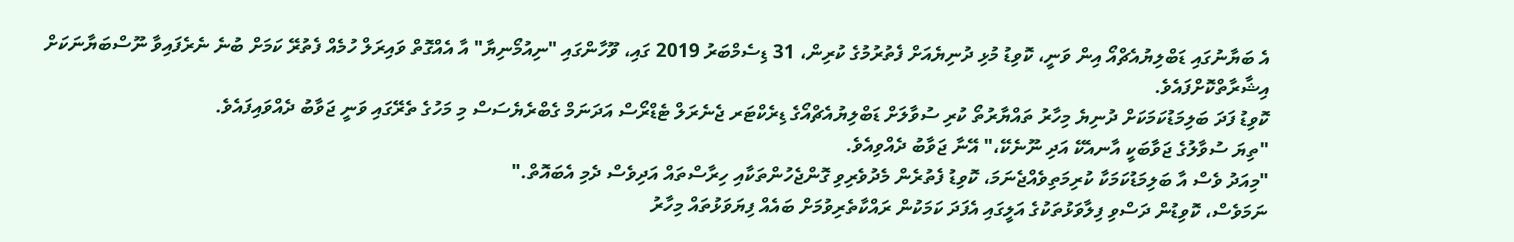އެ ބަޔާނުގައި ޑަބްލިޔުއެޗްއޯ އިން ވަނީ، ކޮވިޑު މުޅި ދުނިޔެއަށް ފެތުރުމުގެ ކުރިން، 31 ޑިސެމްބަރު 2019 ގައި، ވޫހާންގައި "ނިއުމޯނިޔާ" އާ އެއްގޮތް ވައިރަލް ހުމެއް ފެތުރޭ ކަމަށް ބުނެ ނެރެފައިވާ ނޫސްބަޔާނަކަށް އިޝާރާތްކޮށްފައެވެ.
ކޮވިޑު ފަދަ ބަލިމަޑުކަމަކަށް ދުނިޔެ މިހާރު ތައްޔާރުތޯ ކުރި ސުވާލަށް ޑަބްލިޔުއެޗްއޯގެ ޑިރެކްޓަރ ޖެނެރަލް ޓެޑްރޯސް އަދަނަމް ގެބްރެޔެސަސް މި މަހުގެ ތެރޭގައި ވަނީ ޖަވާބު ދެއްވައިފައެވެ.
"ތިޔަ ސުވާލުގެ ޖަވާބަކީ އާނއެކޭ އަދި ނޫނެކޭ،" އޭނާ ޖަވާބު ދެއްވިއެވެ.
"މިއަދު ވެސް އާ ބަލިމަޑުކަމަކާ ކުރިމަތިވެއްޖެނަމަ، ކޮވިޑު ފެތުރެން މެދުވެރިވި ގޮންޖެހުންތަކާއި ހިރާސްތައް އަދިވެސް ދެމި އެބައޮތް."
ނަމަވެސް، ކޮވިޑުން ދަސްވި ފިލާވަޅުތަކުގެ އަލީގައި އެފަދަ ކަމަކުން ރައްކާތެރިވުމަށް ބައެއް ފިޔަވަޅުތައް މިހާރު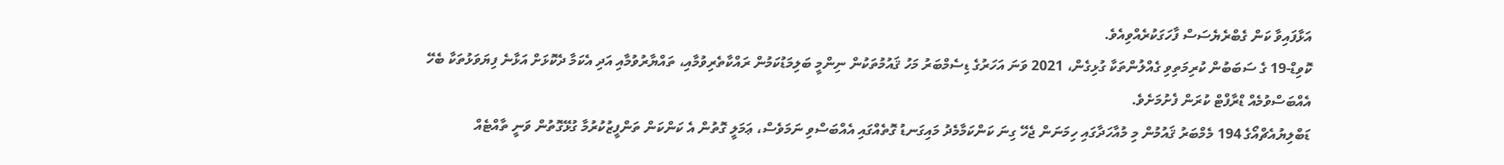އަޅާފައިވާ ކަން ގެބްރެޔެސަސް ފާހަގަކުރެއްވިއެވެ.
ކޮވިޑް-19 ގެ ސަބަބުން ކުރިމަތިވި ގެއްލުންތަކާ ގުޅިގެން، 2021 ވަނަ އަހަރުގެ ޑިސެމްބަރު މަހު ޤައުމުތަކުން ނިންމީ ބަލިމަޑުކަމުން ރައްކާތެރިވުމާއި، ތައްޔާރުވުމާއި އަދި އެކަމާ ދެކޮޅަށް އަޅާނެ ފިޔަވަޅުތަކާ ބެހޭ އެއްބަސްވުމެއް ޑްރާފްޓް ކުރަން ފެށުމަށެވެ.
ޑަބްލިޔުއެޗްއޯގެ 194 މެމްބަރު ޤައުމުން މި މުއާހަދާގައި ހިމަނަން ޖެހޭ ގިނަ ކަންކަމާމެދު މައިގަނޑު ގޮތެއްގައި އެއްބަސްވި ނަމަވެސް، ޢަމަލީ ގޮތުން އެ ކަންކަން ތަންފީޒުކުރުމާ ގުޅޭގޮތުން ވަނީ ތާއްޓެއް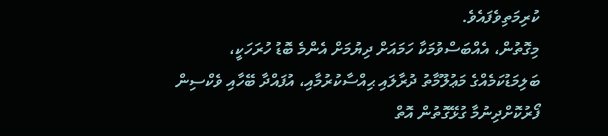ކުރިމަތިވެފައެވެ.
މިގޮތުން، އެއްބަސްވުމަކާ ހަމައަށް ދިޔުމަށް އެންމެ ބޮޑު ހުރަހަކީ، ބަލިމަޑުކަމެއްގެ މަޢުލޫމާތު ދުރާލައި ޙިއްސާކުރުމާއި، އުފައްދާ ބޭހާއި ވެކްސިން ފޯރުކޮށްދިނުމާ ގުޅޭގޮތުން އޮތް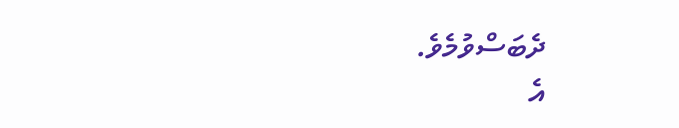ދެބަސްވުމެވެ.
އެ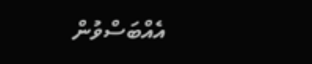އެއްބަސްވުން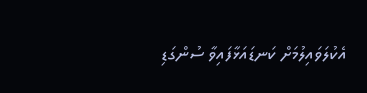އެކުލަވައިލުމަށް ކަނޑައަޅާފައިވާ ސުންގަޑި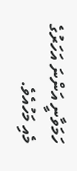ހަމަވާނީ އަންނަ އަހަރުގެ މެއި މަހުއެވެ.